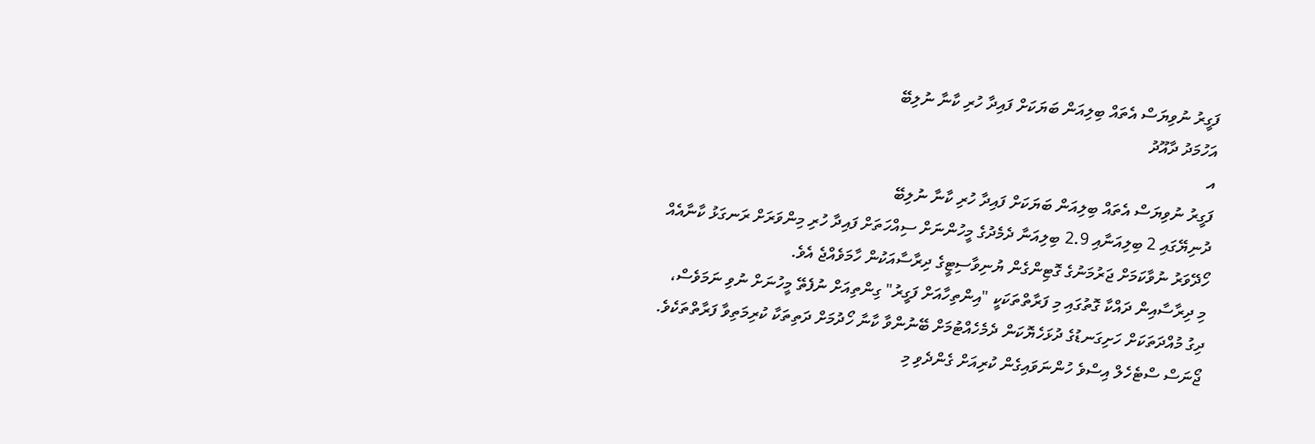ފަގީރު ނުވިޔަސް އެތައް ބިލިއަން ބަޔަކަށް ފައިދާ ހުރި ކާނާ ނުލިބޭ
އަހުމަދު ދާއޫދު
އ
ފަގީރު ނުވިޔަސް އެތައް ބިލިއަން ބަޔަކަށް ފައިދާ ހުރި ކާނާ ނުލިބޭ
ދުނިޔޭގައި 2 ބިލިއަނާއި 2.9 ބިލިއަނާ ދެމެދުގެ މީހުންނަށް ސިއްހަތަށް ފައިދާ ހުރި މިންވަރަށް ރަނގަޅު ކާނާއެއް ހޯދޭވަރު ނުވާކަމަށް ޖަރުމަނުގެ ގޮޓިންގެން ޔުނިވާސިޓީގެ ދިރާސާއަކުން ހާމަވެއްޖެ އެވެ.
މި ދިރާސާއިން ދައްކާ ގޮތުގައި މި ފަރާތްތަކަކީ "އިންތިހާއަށް ފަގީރު" ގިންތިއަށް ނުފެތޭ މީހުނަށް ނުވި ނަމަވެސް، ދިގު މުއްދަތަކަށް ހަށިގަނޑުގެ ދުޅަހެޔޮކަން ދެމެހެއްޓުމަށް ބޭނުންވާ ކާނާ ހޯދުމަށް ދަތިތަކާ ކުރިމަތިވާ ފަރާތްތަކެވެ.
ޖޯނަސް ސްޓެހެލް އިސްވެ ހުންނަވައިގެން ކުރިއަށް ގެންދެވި މި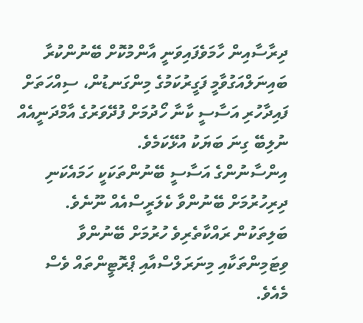ދިރާސާއިން ހާމަވެފައިވަނީ އާންމުކޮށް ބޭނުންކުރާ ބައިނަލްއަގުވާމީ ފަގީރުކަމުގެ މިންގަނޑުން، ސިއްހަތަށް ފައިދާހުރި އަސާސީ ކާނާ ހޯދުމަށް ފުދޭވަރުގެ އާމްދަނީއެއް ނުލިބޭ ގިނަ ބަޔަކު އުޅޭކަމެވެ.
އިންސާނުންގެ އަސާސީ ބޭނުންތަކަކީ ހަމައެކަނި ދިރިހުރުމަށް ބޭނުންވާ ކެލަރީސްއެއް ނޫނެވެ. ބަލިތަކުން ރައްކާތެރިވެ ހުރުމަށް ބޭނުންވާ ވިޓަމިންތަކާއި މިނަރަލްސްއާއި ޕްރޮޓީންތައް ވެސް މެއެވެ.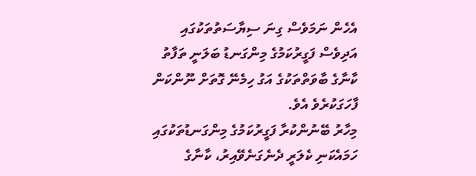އެހެން ނަމަވެސް ގިނަ ސިޔާސަތުތަކުގައި އަދިވެސް ފަގީރުކަމުގެ މިންގަނޑު ބަލަނީ ތަފާތު ކާނާގެ ބާވަތްތަކުގެ އަގު ހިމެނޭ ގޮތަށް ނޫންކަން ފާހަގަކުރެވެ އެވެ.
މިހާރު ބޭނުންކުރާ ފަގީރުކަމުގެ މިންގަނޑުތަކުގައި ހަމައެކަނި ކެލަރީ ދެނެގަނެވޭއިރު، ކާނާގެ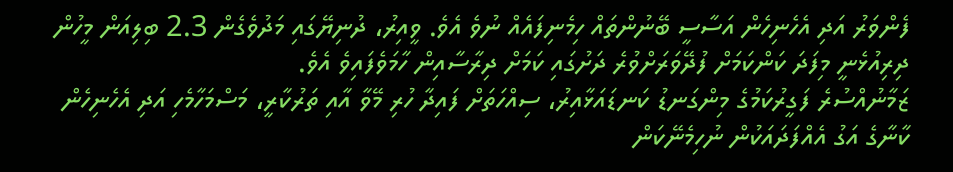ފެންވަރު އަދި އެހެނިހެން އަސާސީ ބޭނުންތައް ހިމެނިފައެއް ނުވެ އެވެ. ވީއިރު، ދުނިޔޭގައި މަދުވެގެން 2.3 ބިލިއަން މީހުން ދިރިއުޅެނީ މިފަދަ ކަންކަމަށް ފުދޭވަރަށްވުރެ ދަށުގައި ކަމަށް ދިރާސާއިން ހާމަވެފައިވެ އެވެ.
ޒަމާނުއްސުރެ ފަގީރުކަމުގެ މިންގަނޑު ކަނޑައަޅާއިރު، ސިއްހަތަށް ފައިދާ ހުރި މޭވާ އާއި ތަރުކާރީ، މަސްމަހާމެހި އަދި އެހެނިހެން ކާނާގެ އަގު އެއްފަދައަކުން ނުހިމެނޭކަން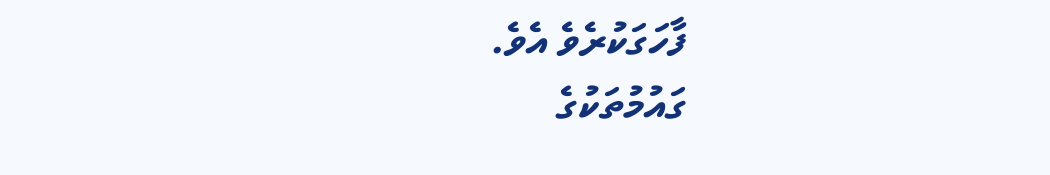ފާހަގަކުރެވެ އެވެ.
ގައުމުތަކުގެ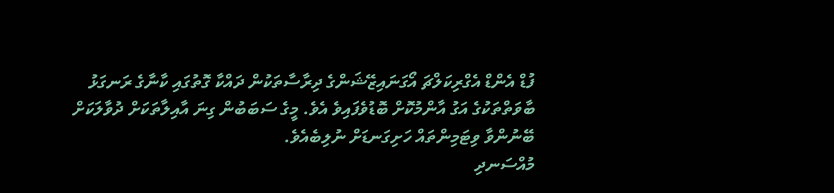ފުޑް އެންޑް އެގްރިކަލްޗަ އޯގަނައިޒޭޝަންގެ ދިރާސާތަކުން ދައްކާ ގޮތުގައި ކާނާގެ ރަނގަޅު ބާވަތްތަކުގެ އަގު އާންމުކޮށް ބޮޑުވެފައިވެ އެވެ. މީގެ ސަބަބުން ގިނަ އާއިލާތަކަށް ދުވާލަކަށް ބޭނުންވާ ވިޓަމިންތައް ހަށިގަނޑަށް ނުލިބެއެވެ.
މުއްސަނދި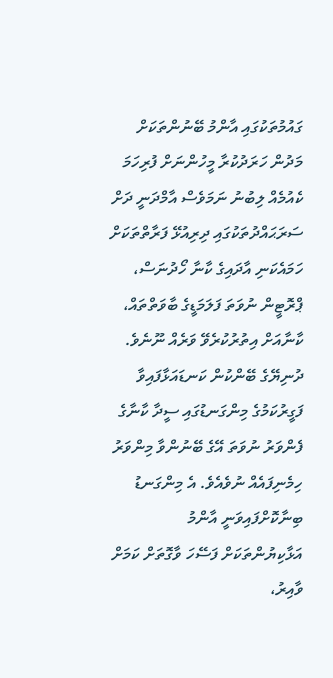ގައުމުތަކުގައި އާންމު ބޭނުންތަކަށް މަދުން ހަރަދުކުރާ މީހުންނަށް ފުރިހަމަ ކެއުމެއް ލިބުނު ނަމަވެސް އާމްދަނީ ދަށް ސަރަޙައްދުތަކުގައި ދިރިއުޅޭ ފަރާތްތަކަށް ހަމައެކަނި އާދައިގެ ކާނާ ހޯދުނަސް، ޕްރޮޓީން ނުވަތަ ފަލަމަޑީގެ ބާވަތްތައް، ކާނާއަށް އިތުރުކުރެވޭ ވަރެއް ނޫނެވެ.
ދުނިޔޭގެ ބޭންކުން ކަނޑައަޅާފައިވާ ފަގީރުކަމުގެ މިންގަނޑުގައި ސީދާ ކާނާގެ ފެންވަރު ނުވަތަ އޭގެ ބޭނުންވާ މިންވަރު ހިމެނިފައެއް ނުވެއެވެ. އެ މިންގަނޑު ބިނާކޮށްފައިވަނީ އާންމު އަޅާކިޔުންތަކަށް ފަސޭހަ ވާގޮތަށް ކަމަށް ވާއިރު،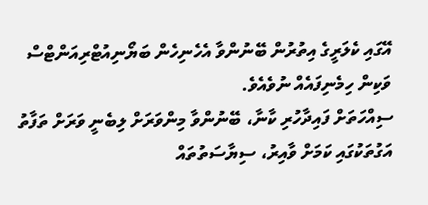އޭގައި ކެލަރީގެ އިތުރުން ބޭނުންވާ އެހެނިހެން ބަޔޯނިއުޓްރިއަންޓްސް ވަކިން ހިމެނިފައެއް ނުވެއެވެ.
ސިއްހަތަށް ފައިދާހުރި ކާނާ، ބޭނުންވާ މިންވަރަށް ލިބެނީ ވަރަށް ތަފާތު އަގުތަކުގައި ކަމަށް ވާއިރު، ސިޔާސަތުތައް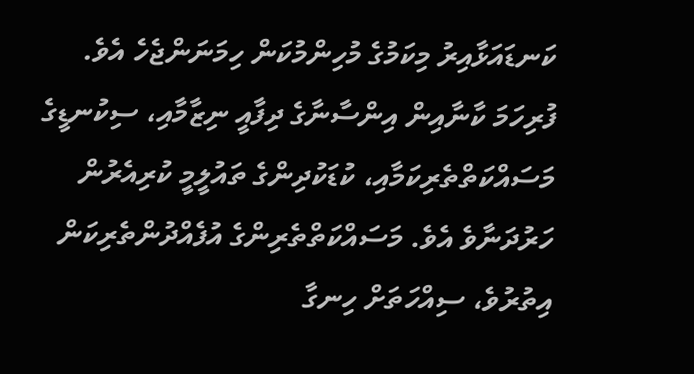ކަނޑައަޅާއިރު މިކަމުގެ މުހިންމުކަން ހިމަނަންޖެހެ އެވެ.
ފުރިހަމަ ކާނާއިން އިންސާނާގެ ދިފާއީ ނިޒާމާއި، ސިކުނޑީގެ މަސައްކަތްތެރިކަމާއި، ކުޑަކުދިންގެ ތައުލީމީ ކުރިއެރުން ހަރުދަނާވެ އެވެ. މަސައްކަތްތެރިންގެ އުފެއްދުންތެރިކަން އިތުރުވެ، ސިއްހަތަށް ހިނގާ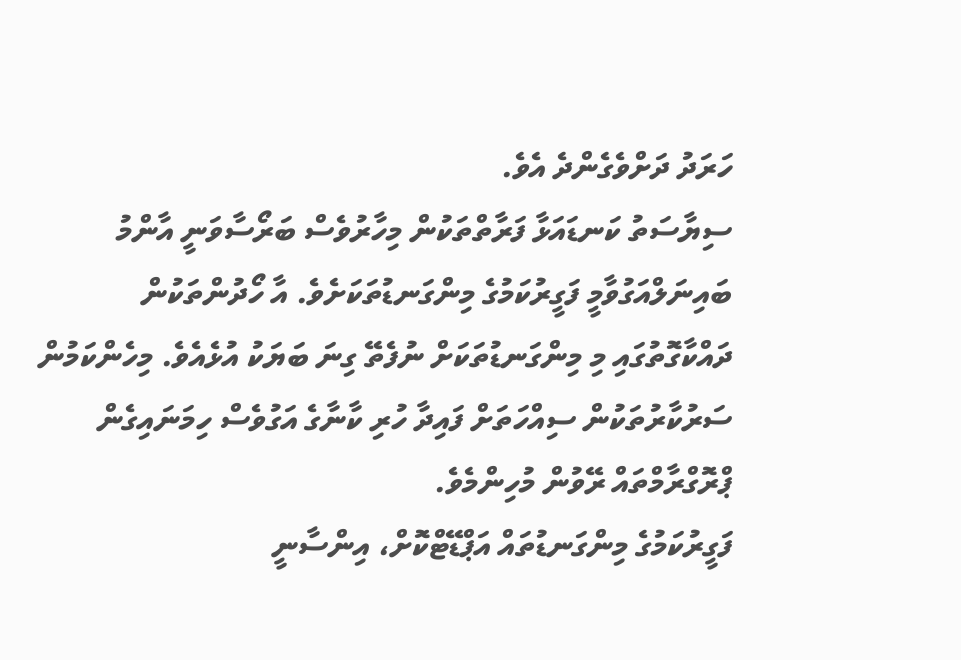ހަރަދު ދަށްވެގެންދެ އެވެ.
ސިޔާސަތު ކަނޑައަޅާ ފަރާތްތަކުން މިހާރުވެސް ބަރޯސާވަނީ އާންމު ބައިނަލްއަގުވާމީ ފަގީރުކަމުގެ މިންގަނޑުތަކަށެވެ. އާ ހޯދުންތަކުން ދައްކާގޮތުގައި މި މިންގަނޑުތަކަށް ނުފެތޭ ގިނަ ބަޔަކު އުޅެއެވެ. މިހެންކަމުން ސަރުކާރުތަކުން ސިއްހަތަށް ފައިދާ ހުރި ކާނާގެ އަގުވެސް ހިމަނައިގެން ޕްރޮގްރާމްތައް ރޭވުން މުހިންމެވެ.
ފަގީރުކަމުގެ މިންގަނޑުތައް އަޕްޑޭޓްކޮށް، އިންސާނީ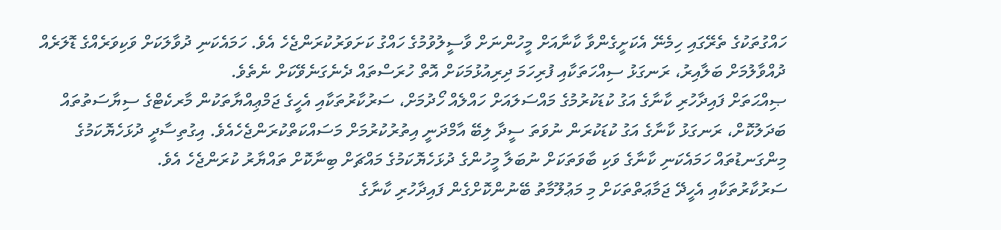ހައްގުތަކުގެ ތެރޭގައި ހިމެނޭ އެކަށީގެންވާ ކާނާއަށް މީހުންނަށް ވާސީލުވުމުގެ ހައްގު ކަށަވަރުކުރަންޖެހެ އެވެ. ހަމައެކަނި ދުވާލަކަށް ވަކިވަރެއްގެ ޑޮލަރެއް ދުއްވާލުމަށް ބަލާއިރު، ރަނގަޅު ސިއްހަތަކާއި ފުރިހަމަ ދިރިއުޅުމަކަށް އޮތް ހުރަސްތައް ދެނެގަނެވޭކަށް ނެތެވެ.
ޞިއްޙަތަށް ފައިދާހުރި ކާނާގެ އަގު ކުޑަކުރުމުގެ މައްސަލައަށް ހައްލެއް ހޯދުމަށް، ސަރުކާރުތަކާއި އެހީގެ ޖަމްޢިއްޔާތަކުން މާރކެޓްގެ ސިޔާސަތުތައް ބަދަލުކޮށް، ރަނގަޅު ކާނާގެ އަގު ކުޑަކުރަން ނުވަތަ ސީދާ ލިބޭ އާމްދަނީ އިތުރުކުރުމަށް މަސައްކަތްކުރަންޖެހެއެވެ. އިގުތިސާދީ ދުޅަހެޔޮކަމުގެ މިންގަނޑުތައް ހަމައެކަނި ކާނާގެ ވަކި ބާވަތަކަށް ނުބަލާ މީހުންގެ ދުޅަހެޔޮކަމުގެ މައްޗަށް ބިނާކޮށް ތައްޔާރު ކުރަންޖެހެ އެވެ.
ސަރުކާރުތަކާއި އެހީދޭ ޖަމާޢަތްތަކަށް މި މަޢުލޫމާތު ބޭނުންކޮށްގެން ފައިދާހުރި ކާނާގެ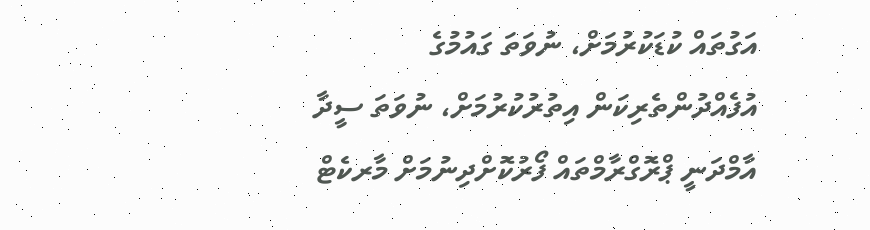އަގުތައް ކުޑަކުރުމަށް، ނުވަތަ ގައުމުގެ އުފެއްދުންތެރިކަން އިތުރުކުރުމަށް، ނުވަތަ ސީދާ އާމްދަނީ ޕްރޮގްރާމްތައް ފޯރުކޮށްދިނުމަށް މާރކެޓް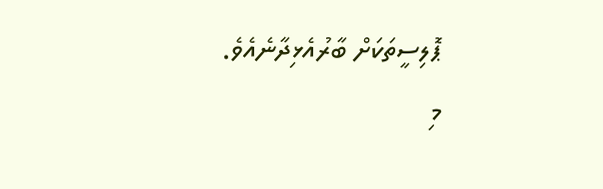ޕޮލިސީތަކަށް ބާރުއެޅިދާނެއެވެ.
މި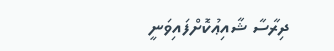ދިރާސާ ޝާއިޢުކޮށްފައިވަނީ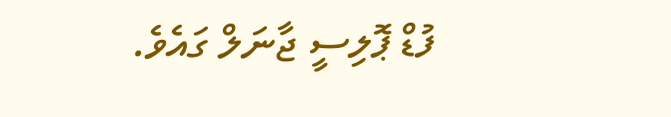ފުޑް ޕޮލިސީ ޖާނަލް ގައެވެ.